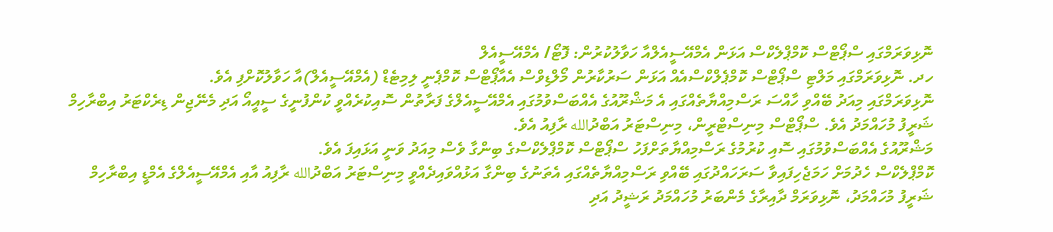ނޮޅިވަރަމްގައި ސްޕޯޓްސް ކޮމްޕްލެކްސް އަޅަން އެމްއޭސީއެލްއާ ހަވާލުކުރުން: ފޮޓޯ/ އެމްއޭސީއެލް
ހދ. ނޮޅިވަރަމްގައި މަލްޓި ސްޕޯޓްސް ކޮމްޕެލްކްސްއެއް އަޅަން ސަރުކާރުން މޯލްޑިވްސް އެއާޕޯޓްސް ކޮމްޕެނީ ލިމިޓެޑް (އެމްއޭސީއެލް)އާ ހަވާލުކޮށްފި އެވެ.
ނޮޅިވަރަމްގައި މިއަދު ބޭއްވި ހާއްސަ ރަސްމިއްޔާތެއްގައި އެ މަޝްރޫއުގެ އެއްބަސްވުމުގައި އެމްއޭސީއެލްގެ ފަރާތުން ސޮއިކުރެއްވީ ކުންފުނީގެ ސީއީއޯ އަދި މެނޭޖިން ޑިރެކްޓަރު އިބްރާހިމް ޝަރީފު މުހައްމަދު އެވެ. ސްޕޯޓްސް މިނިސްޓްރީން، މިނިސްޓަރު އަބްދުالله ރާފިއު އެވެ.
މަޝްރޫއުގެ އެއްބަސްވުމުގައި ސޮއި ކުރުމުގެ ރަސްމިއްޔާތަށްފަހު ސްޕޯޓްސް ކޮމްޕްލެކްސްގެ ބިންގާ ވެސް މިއަދު ވަނީ އަޅައިފަ އެވެ.
ކޮމްޕްލެކްސް ހެދުމަށް ހަމަޖެހިފައިވާ ސަރަހައްދުގައި ބޭއްވި ރަސްމިއްޔާތެއްގައި އެތަނުގެ ބިންގާ އަޅުއްވައިދެއްވީ މިނިސްޓަރު އަބްދުالله ރާފިއު އާއި އެމްއޭސީއެލްގެ އެމްޑީ އިބްރާހިމް ޝަރީފު މުހައްމަދު، ނޮޅިވަރަމް ދާއިރާގެ މެންބަރު މުހައްމަދު ރަޝީދު އަދި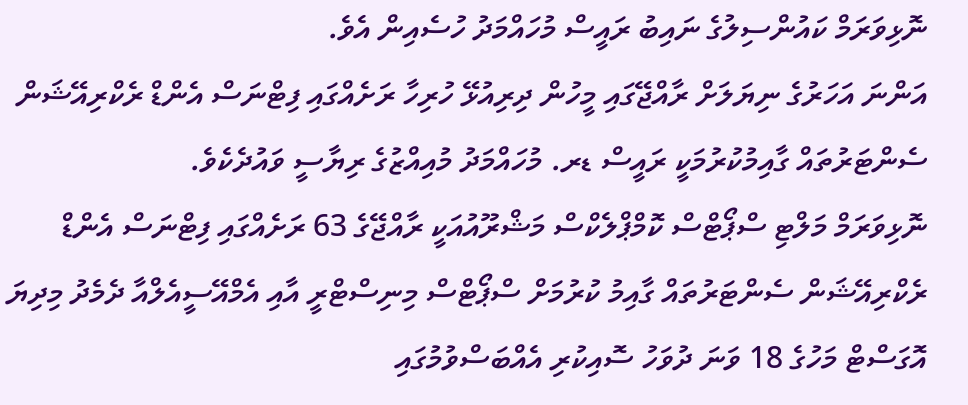ނޮޅިވަރަމް ކައުންސިލުގެ ނައިބު ރައީސް މުހައްމަދު ހުސެއިން އެވެ.
އަންނަ އަހަރުގެ ނިޔަލަށް ރާއްޖޭގައި މީހުން ދިރިއުޅޭ ހުރިހާ ރަށެއްގައި ފިޓްނަސް އެންޑް ރެކްރިއޭޝަން ސެންޓަރުތައް ގާއިމުކުރުމަކީ ރައީސް ޑރ. މުހައްމަދު މުއިއްޒުގެ ރިޔާސީ ވައުދެކެވެ.
ނޮޅިވަރަމް މަލްޓި ސްޕޯޓްސް ކޮމްޕްލެކްސް މަޝްރޫއުއަކީ ރާއްޖޭގެ 63 ރަށެއްގައި ފިޓްނަސް އެންޑް ރެކްރިއޭޝަން ސެންޓަރުތައް ގާއިމު ކުރުމަށް ސްޕޯޓްސް މިނިސްޓްރީ އާއި އެމްއޭސީއެލްއާ ދެމެދު މިދިޔަ އޮގަސްޓް މަހުގެ 18 ވަނަ ދުވަހު ސޮއިކުރި އެއްބަސްވުމުގައި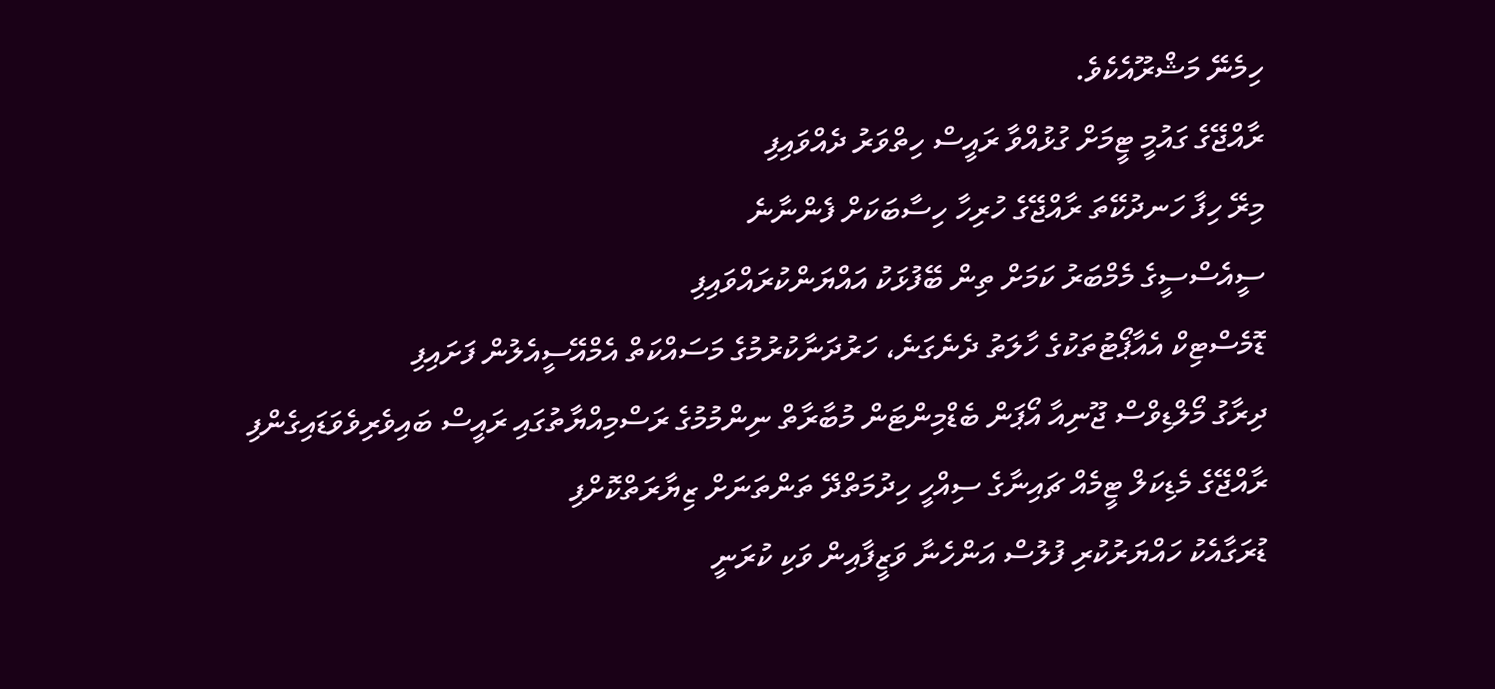ހިމެނޭ މަޝްރޫއެކެވެ.
ރާއްޖޭގެ ގައުމީ ޓީމަށް ގުޅުއްވާ ރައީސް ހިތްވަރު ދެއްވައިފި
މިރޭ ހިފާ ހަނދުކޭތަ ރާއްޖޭގެ ހުރިހާ ހިސާބަކަށް ފެންނާނެ
ސީއެސްސީގެ މެމްބަރު ކަމަށް ތިން ބޭފުޅަކު އައްޔަންކުރައްވައިފި
ޑޮމެސްޓިކް އެއާޕޯޓުތަކުގެ ހާލަތު ދެނެގަނެ، ހަރުދަނާކުރުމުގެ މަސައްކަތް އެމްއޭސީއެލުން ފަށައިފި
ދިރާގު މޯލްޑިވްސް ޖޫނިއާ އޯޕަން ބެޑްމިންޓަން މުބާރާތް ނިންމުމުގެ ރަސްމިއްޔާތުގައި ރައީސް ބައިވެރިވެވަޑައިގެންފި
ރާއްޖޭގެ މެޑިކަލް ޓީމެއް ޗައިނާގެ ސިއްހީ ހިދުމަތްދޭ ތަންތަނަށް ޒިޔާރަތްކޮށްފި
ޑުރަގާއެކު ހައްޔަރުކުރި ފުލުސް އަންހެނާ ވަޒީފާއިން ވަކި ކުރަނީ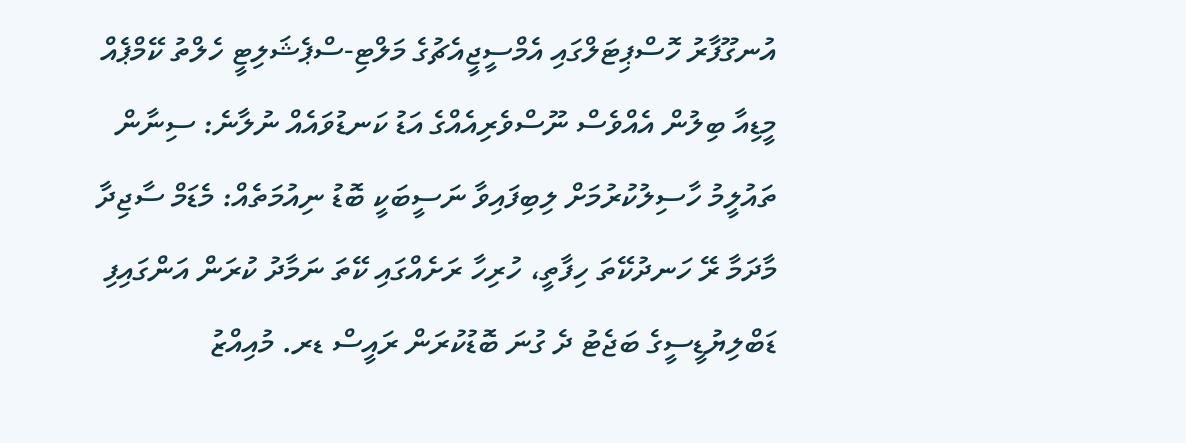އުނގޫފާރު ހޮސްޕިޓަލްގައި އެމްސީޖީއެޗުގެ މަލްޓި-ސްޕެޝަލިޓީ ހެލްތު ކޭމްޕެއް
މީޑިއާ ބިލުން އެއްވެސް ނޫސްވެރިއެއްގެ އަޑު ކަނޑުވައެއް ނުލާނެ: ސިނާން
ތައުލީމު ހާސިލުކުރުމަށް ލިބިފައިވާ ނަސީބަކީ ބޮޑު ނިއުމަތެއް: މެޑަމް ސާޖިދާ
މާދަމާ ރޭ ހަނދުކޭތަ ހިފާތީ، ހުރިހާ ރަށެއްގައި ކޭތަ ނަމާދު ކުރަން އަންގައިފި
ޑަބްލިޔުޑީސީގެ ބަޖެޓު ދެ ގުނަ ބޮޑުކުރަން ރައީސް ޑރ. މުއިއްޒު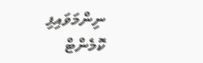ނިންމަވައިފި
ކޮމެންޓް